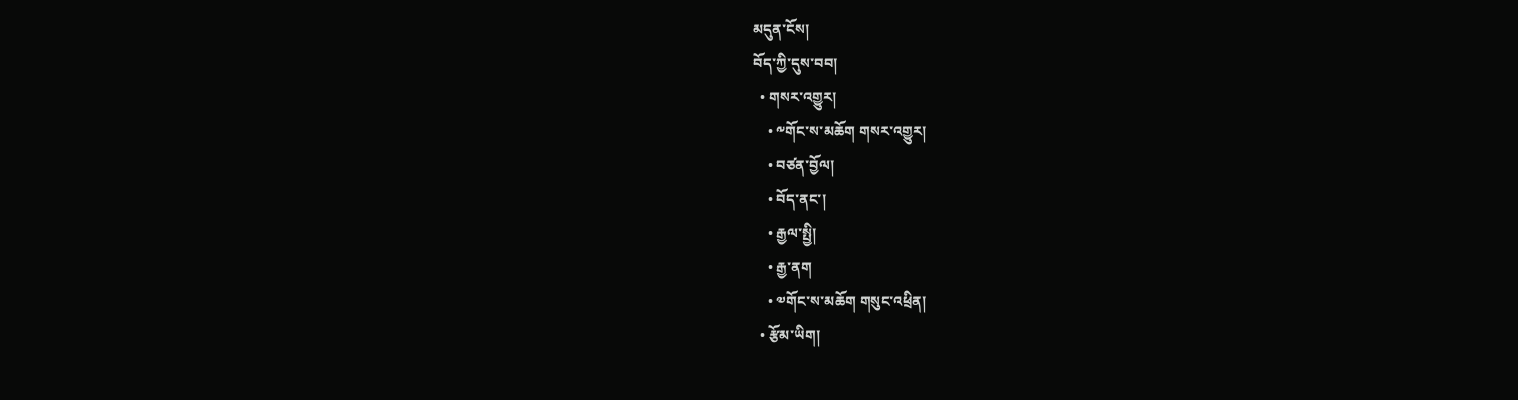མདུན་ངོས།
བོད་ཀྱི་དུས་བབ།
  • གསར་འགྱུར།
    • ༸གོང་ས་མཆོག གསར་འགྱུར།
    • བཙན་བྱོལ།
    • བོད་ནང་།
    • རྒྱལ་སྤྱི།
    • རྒྱ་ནག
    • ༧གོང་ས་མཆོག གསུང་འཕྲིན།
  • རྩོམ་ཡིག།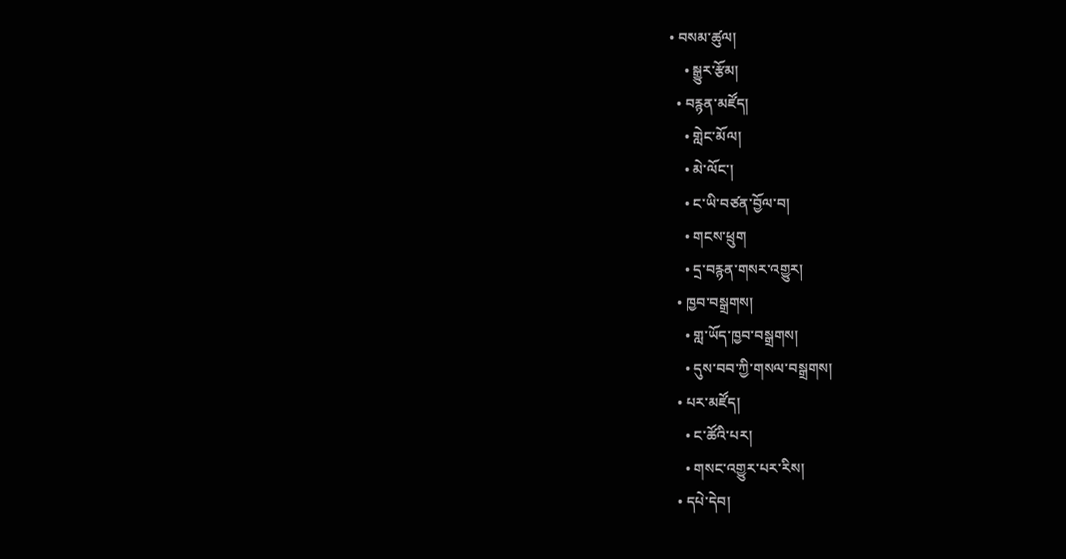• བསམ་ཚུལ།
    • སྒྱུར་རྩོམ།
  • བརྙན་མཛོད།
    • གླེང་མོལ།
    • མེ་ལོང་།
    • ང་ཡི་བཙན་བྱོལ་བ།
    • གངས་ཕྲུག
    • དྲ་བརྙན་གསར་འགྱུར།
  • ཁྱབ་བསྒྲགས།
    • གླ་ཡོད་ཁྱབ་བསྒྲགས།
    • དུས་བབ་ཀྱི་གསལ་བསྒྲགས།
  • པར་མཛོད།
    • ང་ཚོའི་པར།
    • གསང་འགྱུར་པར་རིས།
  • དཔེ་དེབ།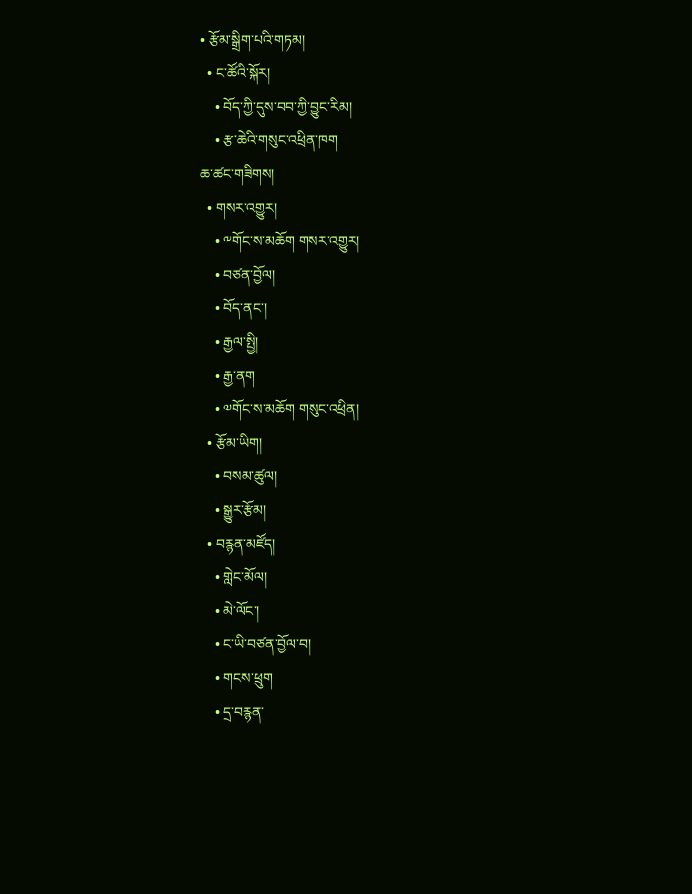• རྩོམ་སྒྲིག་པའི་གཏམ།
  • ང་ཚོའི་སྐོར།
    • བོད་ཀྱི་དུས་བབ་ཀྱི་བྱུང་རིམ།
    • རྩ་ཆེའི་གསུང་འཕྲིན་ཁག
ཆ་ཚང་གཟིགས།
  • གསར་འགྱུར།
    • ༸གོང་ས་མཆོག གསར་འགྱུར།
    • བཙན་བྱོལ།
    • བོད་ནང་།
    • རྒྱལ་སྤྱི།
    • རྒྱ་ནག
    • ༧གོང་ས་མཆོག གསུང་འཕྲིན།
  • རྩོམ་ཡིག།
    • བསམ་ཚུལ།
    • སྒྱུར་རྩོམ།
  • བརྙན་མཛོད།
    • གླེང་མོལ།
    • མེ་ལོང་།
    • ང་ཡི་བཙན་བྱོལ་བ།
    • གངས་ཕྲུག
    • དྲ་བརྙན་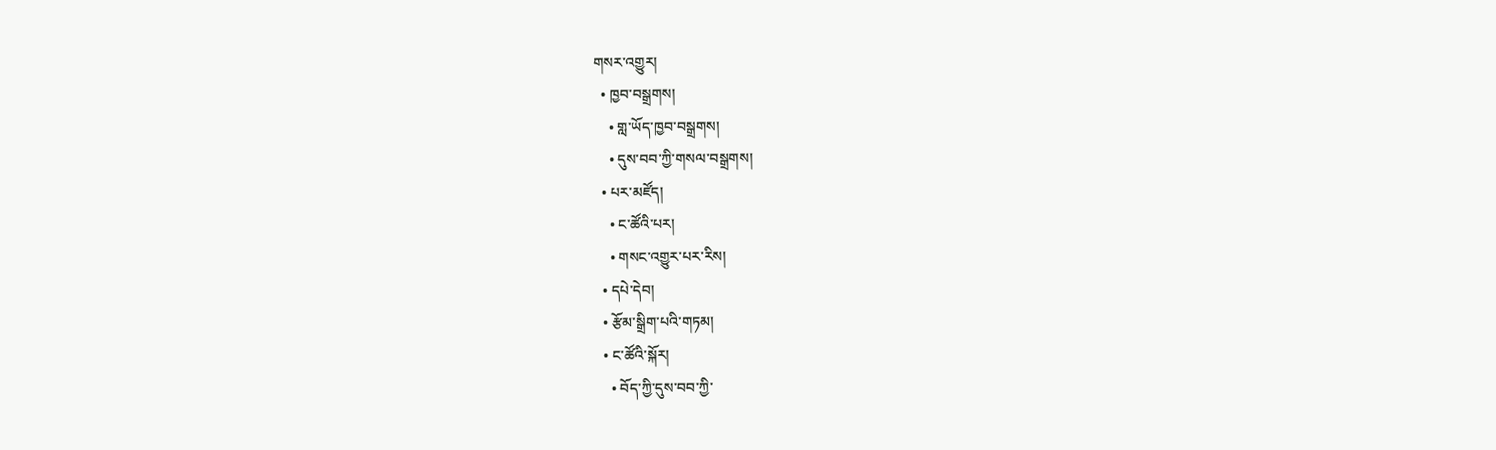གསར་འགྱུར།
  • ཁྱབ་བསྒྲགས།
    • གླ་ཡོད་ཁྱབ་བསྒྲགས།
    • དུས་བབ་ཀྱི་གསལ་བསྒྲགས།
  • པར་མཛོད།
    • ང་ཚོའི་པར།
    • གསང་འགྱུར་པར་རིས།
  • དཔེ་དེབ།
  • རྩོམ་སྒྲིག་པའི་གཏམ།
  • ང་ཚོའི་སྐོར།
    • བོད་ཀྱི་དུས་བབ་ཀྱི་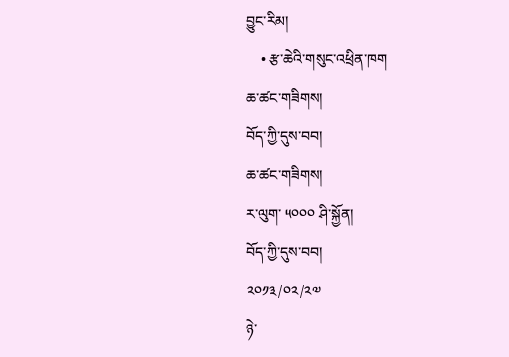བྱུང་རིམ།
    • རྩ་ཆེའི་གསུང་འཕྲིན་ཁག
ཆ་ཚང་གཟིགས།
བོད་ཀྱི་དུས་བབ།
ཆ་ཚང་གཟིགས།
ར་ལུག་ ༥༠༠༠ ཤི་སྐྱོན།
བོད་ཀྱི་དུས་བབ།
༢༠༡༣/༠༢/༢༧
ཉེ་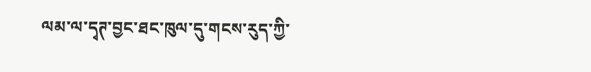ལམ་ལ་དྭཊ་བྱང་ཐང་ཁུལ་དུ་གངས་རུད་ཀྱི་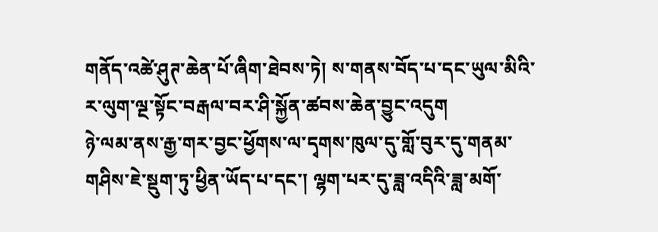གནོད་འཚེ་ཤུཊ་ཆེན་པོ་ཞིག་ཐེབས་ཏེ། ས་གནས་བོད་པ་དང་ཡུལ་མིའི་ར་ལུག་ལྔ་སྟོང་བརྒལ་བར་ཤི་སྐྱོན་ཚབས་ཆེན་བྱུང་འདུག
ཉེ་ལམ་ནས་རྒྱ་གར་བྱང་ཕྱོགས་ལ་དྭགས་ཁུལ་དུ་གློ་བུར་དུ་གནམ་གཤིས་ཇེ་སྡུག་ཏུ་ཕྱིན་ཡོད་པ་དང་། ལྷག་པར་དུ་ཟླ་འདིའི་ཟླ་མགོ་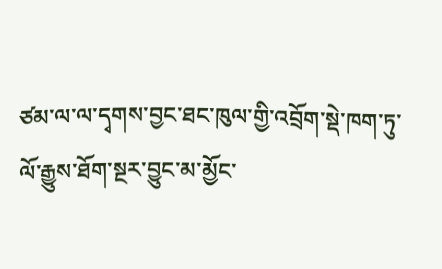ཙམ་ལ་ལ་དྭགས་བྱང་ཐང་ཁུལ་གྱི་འབྲོག་སྡེ་ཁག་ཏུ་ལོ་རྒྱུས་ཐོག་སྔར་བྱུང་མ་མྱོང་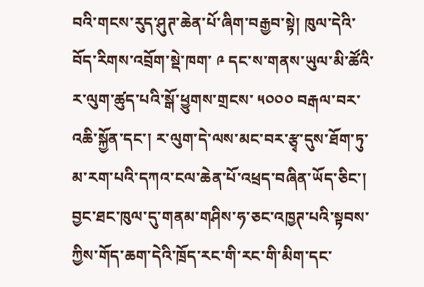བའི་གངས་རུད་ཤུཊ་ཆེན་པོ་ཞིག་བརྒྱབ་སྟེ། ཁུལ་དེའི་བོད་རིགས་འབྲོག་སྡེ་ཁག་ ༩ དང་ས་གནས་ཡུལ་མི་ཚོའི་ར་ལུག་ཚུད་པའི་སྒོ་ཕྱུགས་གྲངས་ ༥༠༠༠ བརྒལ་བར་འཆི་སྐྱོན་དང་། ར་ལུག་དེ་ལས་མང་བར་རྩྭ་དུས་ཐོག་ཏུ་མ་རག་པའི་དཀའ་ངལ་ཆེན་པོ་འཕྲད་བཞིན་ཡོད་ཅིང་། བྱང་ཐང་ཁུལ་དུ་གནམ་གཤིས་ཧ་ཅང་འཁྱཊ་པའི་སྟབས་ཀྱིས་གོད་ཆག་དེའི་ཁྲོད་རང་གི་རང་གི་མིག་དང་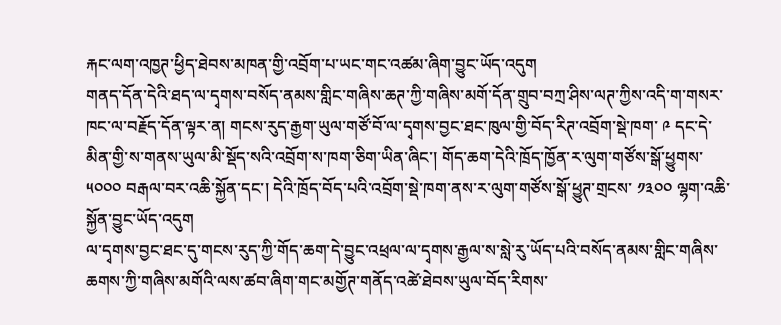རྐང་ལག་འཁྱཊ་ཕྱིད་ཐེབས་མཁན་གྱི་འབྲོག་པ་ཡང་གང་འཚམ་ཞིག་བྱུང་ཡོད་འདུག
གནད་དོན་དེའི་ཐད་ལ་དྭགས་བསོད་ནམས་གླིང་གཞིས་ཆཊ་ཀྱི་གཞིས་མགོ་དོན་གྲུབ་བཀྲ་ཤིས་ལཊ་ཀྱིས་འདི་ག་གསར་ཁང་ལ་བརྗོད་དོན་ལྟར་ན། གངས་རུད་རྒྱག་ཡུལ་གཙོ་བོ་ལ་དྭགས་བྱང་ཐང་ཁུལ་གྱི་བོད་རིཊ་འབྲོག་སྡེ་ཁག་ ༩ དང་དེ་མིན་གྱི་ས་གནས་ཡུལ་མི་སྡོད་སའི་འབྲོག་ས་ཁག་ཅིག་ཡིན་ཞིང་། གོད་ཆག་དེའི་ཁྲོད་ཁྱོན་ར་ལུག་གཙོས་སྒོ་ཕྱུགས་ ༥༠༠༠ བརྒལ་བར་འཆི་སྐྱོན་དང་། དེའི་ཁྲོད་བོད་པའི་འབྲོག་སྡེ་ཁག་ནས་ར་ལུག་གཙོས་སྒོ་ཕྱུཊ་གྲངས་ ༡༣༠༠ ལྷག་འཆི་སྐྱོན་བྱུང་ཡོད་འདུག
ལ་དྭགས་བྱང་ཐང་དུ་གངས་རུད་ཀྱི་གོད་ཆག་དེ་བྱུང་འཕྲལ་ལ་དྭགས་རྒྱལ་ས་སླེ་རུ་ཡོད་པའི་བསོད་ནམས་གླིང་གཞིས་ཆགས་ཀྱི་གཞིས་མགོའི་ལས་ཚབ་ཞིག་གང་མགྱོཊ་གནོད་འཚེ་ཐེབས་ཡུལ་བོད་རིགས་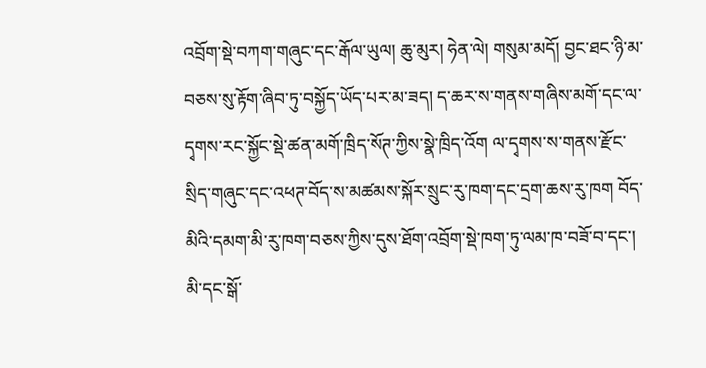འབྲོག་སྡེ་བཀག་གཞུང་དང་རྒོལ་ཡུལ། ཆུ་མུར། ཧེན་ལེ། གསུམ་མདོ། བྱང་ཐང་ཉི་མ་བཅས་སུ་རྟོག་ཞིབ་ཏུ་བསྐྱོད་ཡོད་པར་མ་ཟད། ད་ཆར་ས་གནས་གཞིས་མགོ་དང་ལ་དྭགས་རང་སྐྱོང་སྡེ་ཚན་མགོ་ཁྲིད་སོཊ་ཀྱིས་སྣེ་ཁྲིད་འོག ལ་དྭགས་ས་གནས་རྫོང་སྲིད་གཞུང་དང་འཕཊ་བོད་ས་མཚམས་སྐོར་སྲུང་རུ་ཁག་དང་དྲག་ཆས་རུ་ཁག བོད་མིའི་དམག་མི་རུ་ཁག་བཅས་ཀྱིས་དུས་ཐོག་འབྲོག་སྡེ་ཁག་ཏུ་ལམ་ཁ་བཟོ་བ་དང་། མི་དང་སྒོ་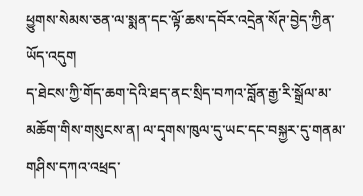ཕྱུགས་སེམས་ཅན་ལ་སྨན་དང་ལྟོ་ཆས་དབོར་འདྲེན་སོཊ་བྱེད་ཀྱིན་ཡོད་འདུག
ད་ཐེངས་ཀྱི་གོད་ཆག་དེའི་ཐད་ནང་སྲིད་བཀའ་བློན་རྒྱ་རི་སྒྲོལ་མ་མཆོག་གིས་གསུངས་ན། ལ་དྭགས་ཁུལ་དུ་ཡང་དང་བསྐྱར་དུ་གནམ་གཤིས་དཀའ་འཕྲད་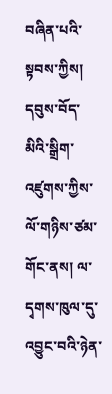བཞིན་པའི་སྟབས་ཀྱིས། དབུས་བོད་མིའི་སྒྲིག་འཛུགས་ཀྱིས་ལོ་གཉིས་ཙམ་གོང་ནས། ལ་དྭགས་ཁུལ་དུ་འབྱུང་བའི་ཉེན་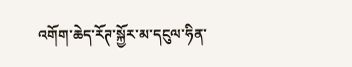འགོག་ཆེད་རོཊ་སྐྱོར་མ་དངུལ་ཧིན་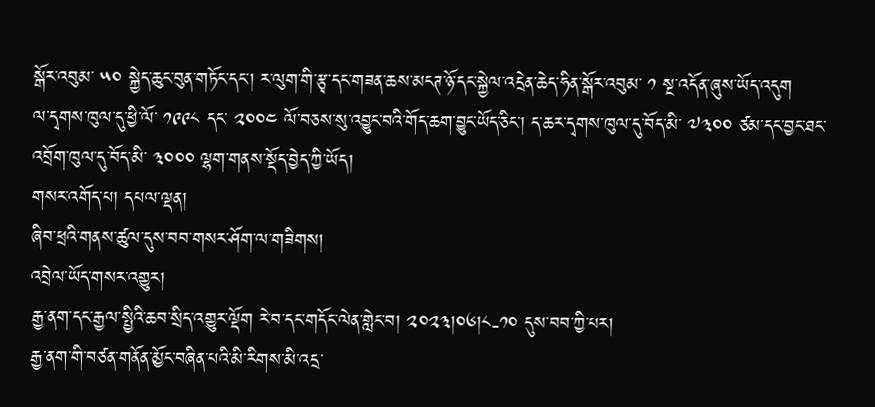སྒོར་འབུམ་ ༥༠ སྐྱེད་ཆུང་བུན་གཏོང་དང་། ར་ལུག་གི་རྩྭ་དང་གཟན་ཆས་མངཊ་ཉོ་དང་སྐྱེལ་འདྲེན་ཆེད་ཧིན་སྒོར་འབུམ་ ༡ སྔ་འདོན་ཞུས་ཡོད་འདུག
ལ་དྭགས་ཁུལ་དུ་ཕྱི་ལོ་ ༡༩༩༨ དང་ ༢༠༠༤ ལོ་བཅས་སུ་འབྱུང་བའི་གོད་ཆག་བྱུང་ཡོད་ཅིང་། ད་ཆར་དྭགས་ཁུལ་དུ་བོད་མི་ ༧༣༠༠ ཙམ་དང་བྱང་ཐང་འབྲོག་ཁུལ་དུ་བོད་མི་ ༣༠༠༠ ལྷག་གནས་སྡོད་བྱེད་ཀྱི་ཡོད།
གསར་འགོད་པ། དཔལ་ལྡན།
ཞིབ་ཕྲའི་གནས་ཚུལ་དུས་བབ་གསར་ཤོག་ལ་གཟིགས།
འབྲེལ་ཡོད་གསར་འགྱུར།
རྒྱ་ནག་དང་རྒྱལ་སྤྱིའི་ཆབ་སྲིད་འགྱུར་ལྡོག རེ་བ་དང་གདོང་ལེན་གླེང་བ། ༢༠༢༣།༠༦།༨-༡༠ དུས་བབ་ཀྱི་པར།
རྒྱ་ནག་གི་བཙན་གནོན་མྱོང་བཞིན་པའི་མི་རིགས་མི་འདྲ་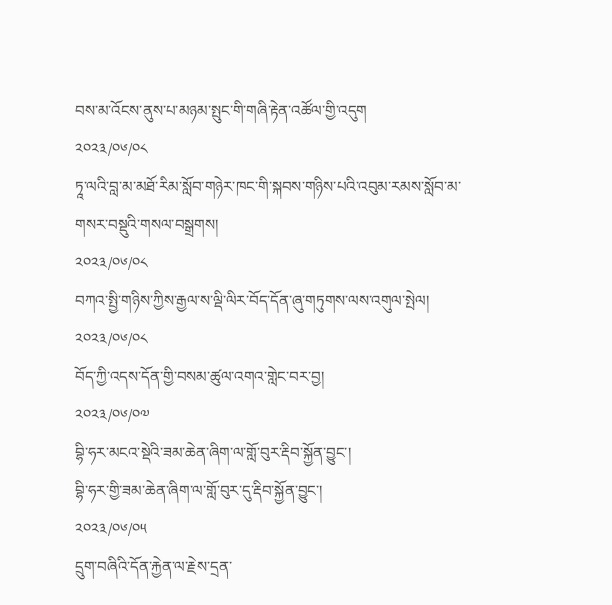བས་མ་འོངས་ནུས་པ་མཉམ་སྤུང་གི་གཞི་རྟེན་འཚོལ་གྱི་འདུག
༢༠༢༣/༠༦/༠༨
ཏཱ་ལའི་བླ་མ་མཐོ་རིམ་སློབ་གཉེར་ཁང་གི་སྐབས་གཉིས་པའི་འབུམ་རམས་སློབ་མ་གསར་བསྡུའི་གསལ་བསྒྲགས།
༢༠༢༣/༠༦/༠༨
བཀའ་སྤྱི་གཉིས་ཀྱིས་རྒྱལ་ས་ལྡི་ལིར་བོད་དོན་ཞུ་གཏུགས་ལས་འགུལ་སྤེལ།
༢༠༢༣/༠༦/༠༨
བོད་ཀྱི་འདས་དོན་གྱི་བསམ་ཚུལ་འགའ་གླེང་བར་བྱ།
༢༠༢༣/༠༦/༠༧
བྷི་ཧར་མངའ་སྡེའི་ཟམ་ཆེན་ཞིག་ལ་གློ་བུར་རྡིབ་སྐྱོན་བྱུང་།
བྷི་ཧར་གྱི་ཟམ་ཆེན་ཞིག་ལ་གློ་བུར་དུ་རྡིབ་སྐྱོན་བྱུང་།
༢༠༢༣/༠༦/༠༥
དྲུག་བཞིའི་དོན་རྐྱེན་ལ་རྗེས་དྲན་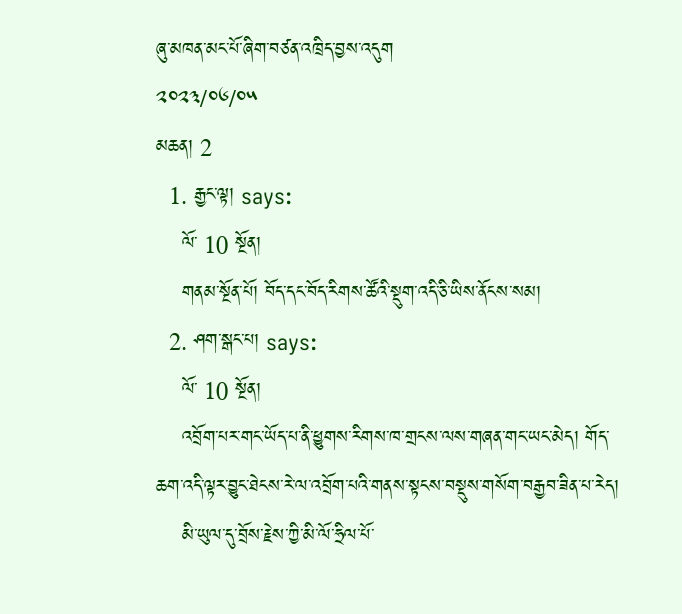ཞུ་མཁན་མང་པོ་ཞིག་བཙན་འཁྲིད་བྱས་འདུག
༢༠༢༣/༠༦/༠༥
མཆན། 2
  1. རྒྱང་ལྟ། says:
    ལོ་ 10 སྔོན།
    གནམ་སྔོན་པོ། བོད་དང་བོད་རིགས་ཚོའི་སྡུག་འདི་ཅི་ཡིས་ནོངས་སམ།
  2. ཤག་སྒང་པ། says:
    ལོ་ 10 སྔོན།
    འབྲོག་པར་གང་ཡོད་པ་ནི་ཕྱུགས་རིགས་ཁ་གྲངས་ལས་གཞན་གང་ཡང་མེད། གོད་ཆག་འདི་ལྟར་བྱུང་ཐེངས་རེ་ལ་འབྲོག་པའི་གནས་སྟངས་བསྡུས་གསོག་བརྒྱབ་ཟིན་པ་རེད།
    མི་ཡུལ་དུ་བྲོས་རྗེས་ཀྱི་མི་ལོ་ཧྲིལ་པོ་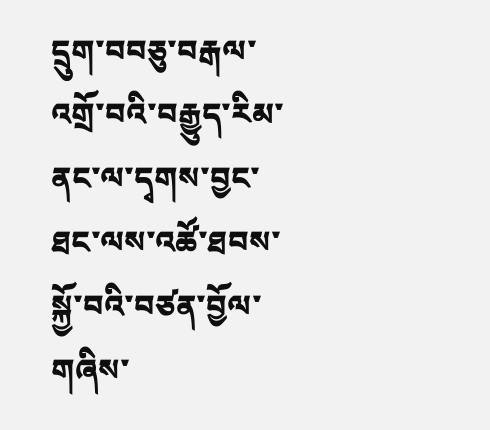དྲུག་བབཅུ་བརྒལ་འགྲོ་བའི་བརྒྱུད་རིམ་ནང་ལ་དྭགས་བྱང་ཐང་ལས་འཚོ་ཐབས་སྐྱོ་བའི་བཙན་བྱོལ་གཞིས་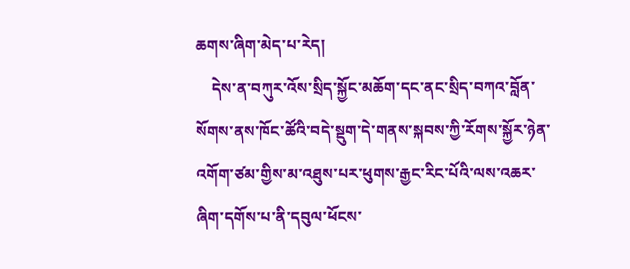ཆགས་ཞིག་མེད་པ་རེད།
    དེས་ན་བཀུར་འོས་སྲིད་སྐྱོང་མཆོག་དང་ནང་སྲིད་བཀའ་བློན་སོགས་ནས་ཁོང་ཚོའི་བདེ་སྡུག་དེ་གནས་སྐབས་ཀྱི་རོགས་སྐྱོར་ཉེན་འགོག་ཙམ་གྱིས་མ་འཐུས་པར་ཕུགས་རྒྱང་རིང་པོའི་ལས་འཆར་ཞིག་དགོས་པ་ནི་དབུལ་ཕོངས་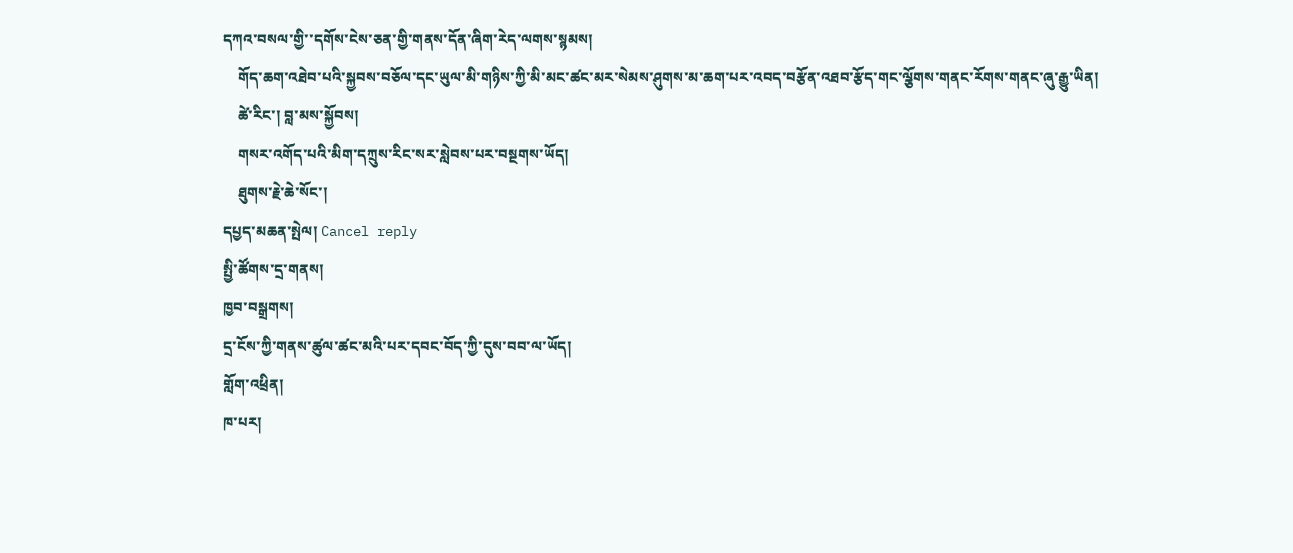དཀའ་བསལ་གྱི་་དགོས་ངེས་ཅན་གྱི་གནས་དོན་ཞིག་རེད་ལགས་སྙམས།
    གོད་ཆག་འཐེབ་པའི་སྐྱབས་བཅོལ་དང་ཡུལ་མི་གཉིས་ཀྱི་མི་མང་ཚང་མར་སེམས་ཤུགས་མ་ཆག་པར་འབད་བརྩོན་འཐབ་རྩོད་གང་ལྕོགས་གནང་རོགས་གནང་ཞུ་རྒྱུ་ཡིན།
    ཚེ་རིང་། བླ་མས་སྐྱོབས།
    གསར་འགོད་པའི་མིག་དཀྲུས་རིང་སར་སླེབས་པར་བསྔགས་ཡོད།
    ཐུགས་རྗེ་ཆེ་སོང་།
དཔྱད་མཆན་སྤེལ། Cancel reply
སྤྱི་ཚོགས་དྲ་གནས།
ཁྱབ་བསྒྲགས།
དྲ་ངོས་ཀྱི་གནས་ཚུལ་ཚང་མའི་པར་དབང་བོད་ཀྱི་དུས་བབ་ལ་ཡོད།
གློག་འཕྲིན།
ཁ་པར།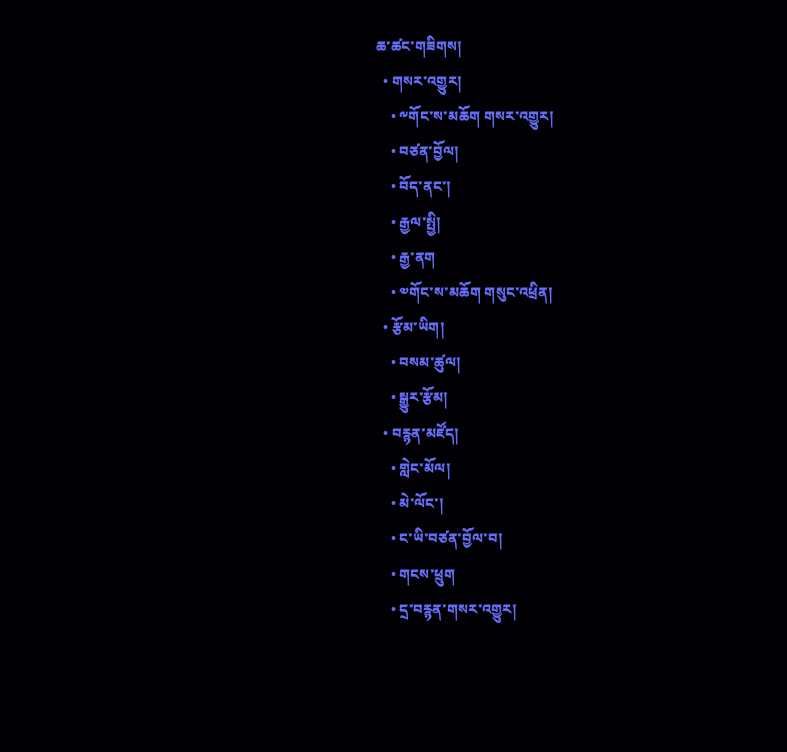ཆ་ཚང་གཟིགས།
  • གསར་འགྱུར།
    • ༸གོང་ས་མཆོག གསར་འགྱུར།
    • བཙན་བྱོལ།
    • བོད་ནང་།
    • རྒྱལ་སྤྱི།
    • རྒྱ་ནག
    • ༧གོང་ས་མཆོག གསུང་འཕྲིན།
  • རྩོམ་ཡིག།
    • བསམ་ཚུལ།
    • སྒྱུར་རྩོམ།
  • བརྙན་མཛོད།
    • གླེང་མོལ།
    • མེ་ལོང་།
    • ང་ཡི་བཙན་བྱོལ་བ།
    • གངས་ཕྲུག
    • དྲ་བརྙན་གསར་འགྱུར།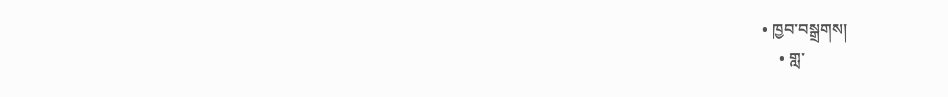• ཁྱབ་བསྒྲགས།
    • གླ་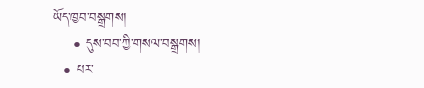ཡོད་ཁྱབ་བསྒྲགས།
    • དུས་བབ་ཀྱི་གསལ་བསྒྲགས།
  • པར་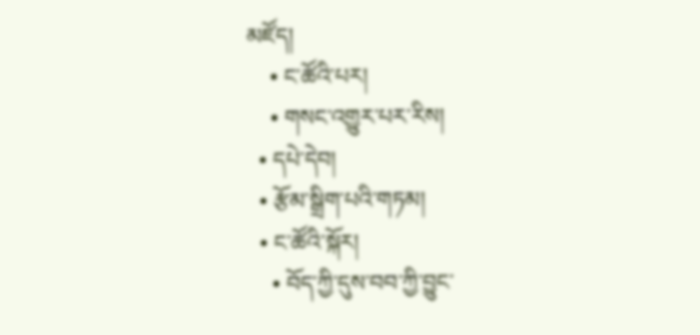མཛོད།
    • ང་ཚོའི་པར།
    • གསང་འགྱུར་པར་རིས།
  • དཔེ་དེབ།
  • རྩོམ་སྒྲིག་པའི་གཏམ།
  • ང་ཚོའི་སྐོར།
    • བོད་ཀྱི་དུས་བབ་ཀྱི་བྱུང་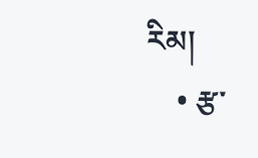རིམ།
    • རྩ་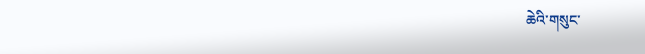ཆེའི་གསུང་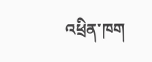འཕྲིན་ཁག